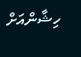ހިޝާންއަށް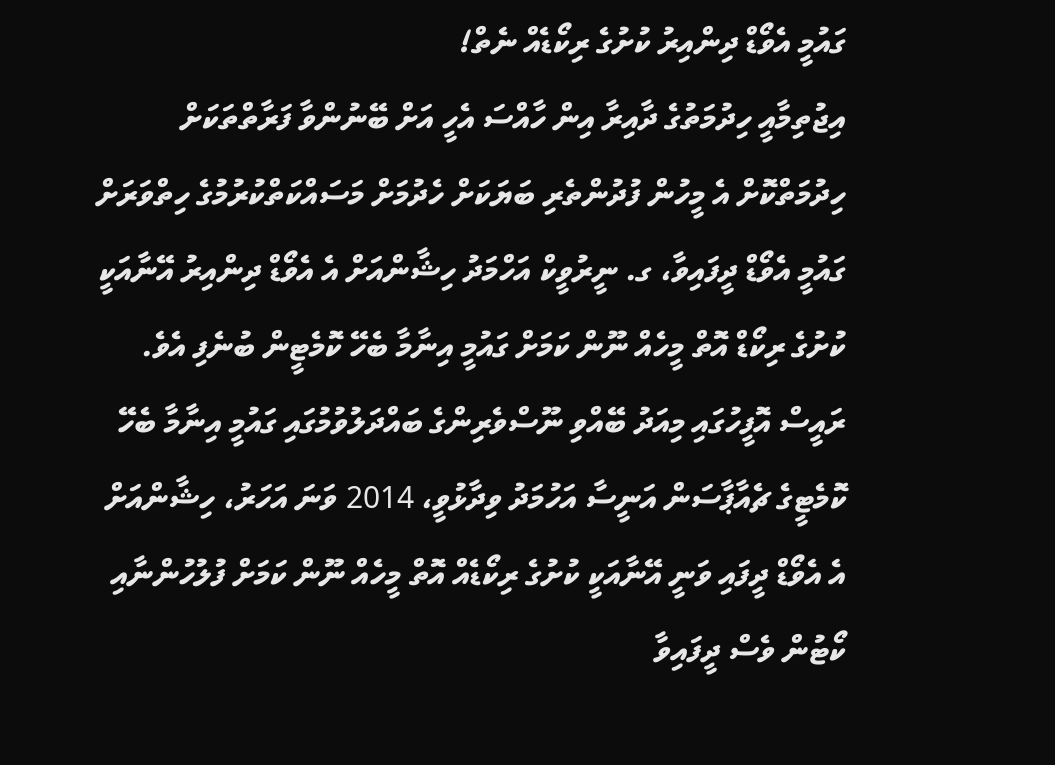ގައުމީ އެވޯޑް ދިންއިރު ކުށުގެ ރިކޯޑެއް ނެތް!
އިޖުތިމާއީ ހިދުމަތުގެ ދާއިރާ އިން ހާއްސަ އެހީ އަށް ބޭނުންވާ ފަރާތްތަކަށް ހިދުމަތްކޮށް އެ މީހުން ފުދުންތެރި ބަޔަކަށް ހެދުމަށް މަސައްކަތްކުރުމުގެ ހިތްވަރަށް ގައުމީ އެވޯޑް ދީފައިވާ، ގ. ނީރުވީކް އަހްމަދު ހިޝާންއަށް އެ އެވޯޑް ދިންއިރު އޭނާއަކީ ކުށުގެ ރިކޯޑް އޮތް މީހެއް ނޫން ކަމަށް ގައުމީ އިނާމާ ބެހޭ ކޮމެޓީން ބުނެފި އެވެ.
ރައީސް އޮފީހުގައި މިއަދު ބޭއްވި ނޫސްވެރިންގެ ބައްދަލުވުމުގައި ގައުމީ އިނާމާ ބެހޭ ކޮމެޓީގެ ޗެއާޕާސަން އަނީސާ އަހުމަދު ވިދާޅުވީ، 2014 ވަނަ އަހަރު، ހިޝާންއަށް އެ އެވޯޑް ދީފައި ވަނީ އޭނާއަކީ ކުށުގެ ރިކޯޑެއް އޮތް މީހެއް ނޫން ކަމަށް ފުލުހުންނާއި ކޯޓުން ވެސް ދީފައިވާ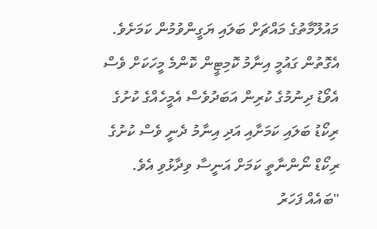މައުލޫމާތުގެ މައްޗަށް ބަލައި ޔަގީންވުމުން ކަމަށެވެ.
އެގޮތުން ގައުމީ އިނާމު ކޮމިޓީން ކޮންމެ މީހަކަށް ވެސް އެވޯޑު ދިނުމުގެ ކުރިން އަބަދުވެސް އެމީހެއްގެ ކުށުގެ ރިކޯޑު ބަލައި ކަމަށާއި އަދި އިނާމު ދެނީ ވެސް ކުށުގެ ރިކޯޑް ނޯންނާތީ ކަމަށް އަނީސާ ވިދާޅުވި އެވެ.
"ބައެއް ފަހަރު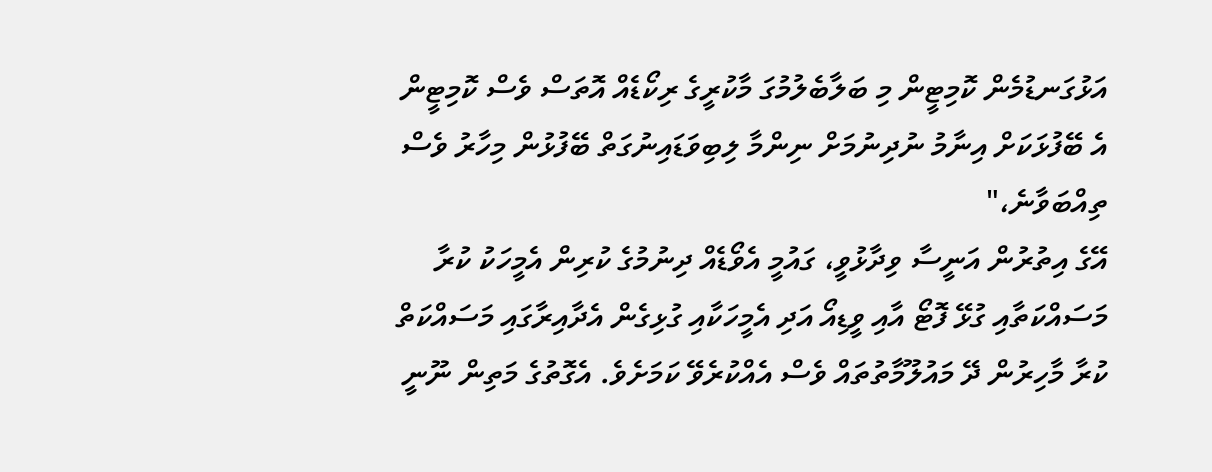އަޅުގަނޑުމެން ކޮމިޓީން މި ބަލާބެލުމުގަ މާކުރީގެ ރިކޯޑެއް އޮތަސް ވެސް ކޮމިޓީން އެ ބޭފުޅަކަށް އިނާމު ނުދިނުމަށް ނިންމާ ލިބިވަޑައިނުގަތް ބޭފުޅުން މިހާރު ވެސް ތިއްބަވާނެ،"
އޭގެ އިތުރުން އަނީސާ ވިދާޅުވީ، ގައުމީ އެވޯޑެއް ދިނުމުގެ ކުރިން އެމީހަކު ކުރާ މަސައްކަތާއި ގުޅޭ ފޮޓޯ އާއި ވީޑިއޯ އަދި އެމީހަކާއި ގުޅިގެން އެދާއިރާގައި މަސައްކަތް ކުރާ މާހިރުން ދޭ މައުލޫމާތުތައް ވެސް އެއްކުރެވޭ ކަމަށެވެ. އެގޮތުގެ މަތިން ނޫނީ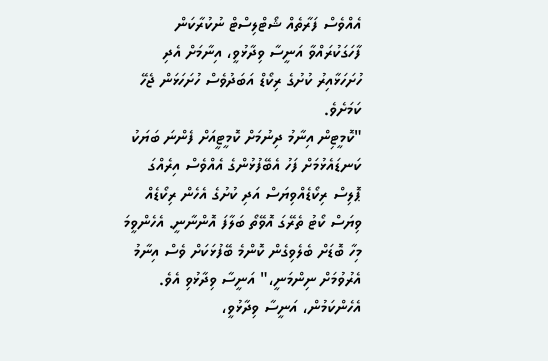އެއްވެސް ފަރާތެއް ޝޯޓްލިސްޓް ނުކުރާކަން ފާހަގަކުރައްވާ އަނީސާ ވިދާޅުވީ، އިނާމަށް އެދި ހުށަހަޅާއިރު ކުށުގެ ރިކޯޑް އަބަދުވެސް ހުށަހަޅަން ޖެހޭ ކަމަށެވެ.
"ކޮމީޓިން އިނާމު ދިނުމަށް ކޮމީޓީއަށް ފެންނަ ބަޔަކު ކަނޑައެޅުމަށް ފަހު އެބޭފުޅުންގެ އެއްވެސް އިރެއްގަ ޕޮލިސް ރިކޯޑެއްވިޔަސް އަދި ކުށުގެ އެހެން ރިކޯޑެއް ވިޔަސް ކޯޓު ތެރޭގަ އޮވޭތޯ ބަލާފަ އޮންނާނީ. އެހެންވީމަ މިހާ ބޮޑަށް ބެލެވިގެން ކޮންމެ ބޭފުޅަކަށް ވެސް އިނާމު އެރުވުމަށް ނިންމަނީ،" އަނީސާ ވިދާޅުވި އެވެ.
އެހެންކަމުން، އަނީސާ ވިދާޅުވީ،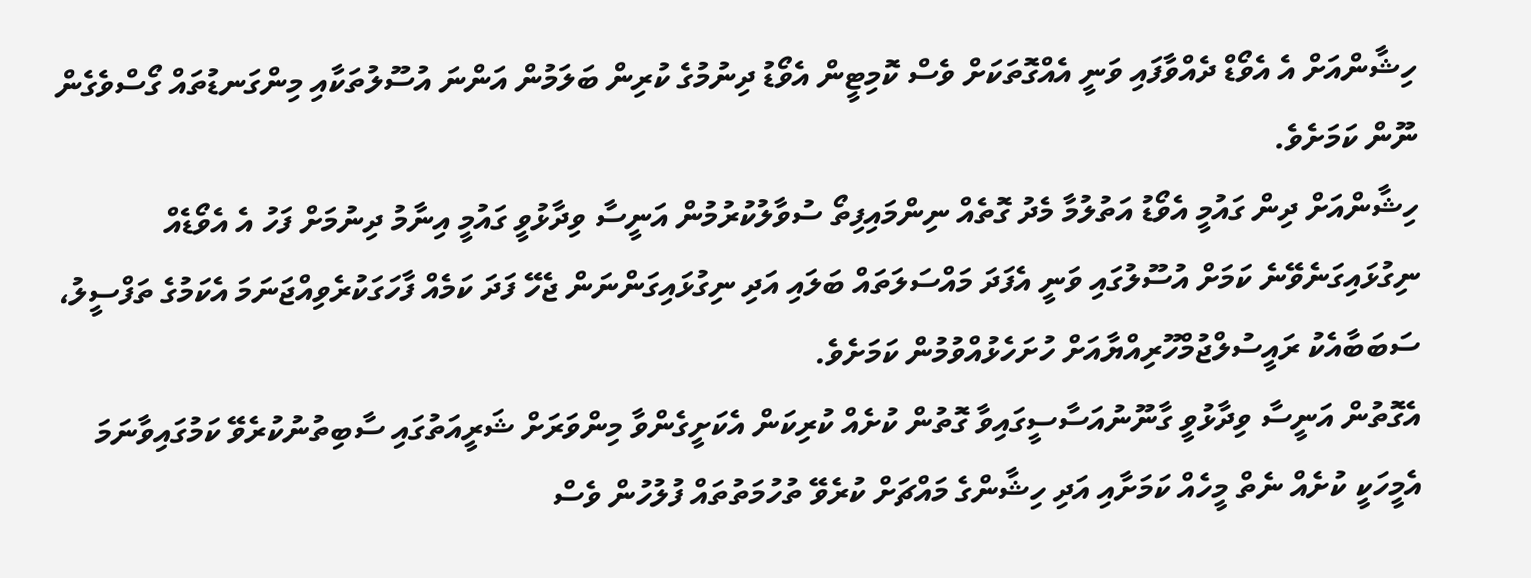ހިޝާންއަށް އެ އެވޯޑް ދެއްވާފައި ވަނީ އެއްގޮތަކަށް ވެސް ކޮމިޓީން އެވޯޑު ދިނުމުގެ ކުރިން ބަލަމުން އަންނަ އުސޫލުތަކާއި މިންގަނޑުތައް ގޯސްވެގެން ނޫން ކަމަށެވެ.
ހިޝާންއަށް ދިން ގައުމީ އެވޯޑު އަތުލުމާ މެދު ގޮތެއް ނިންމައިފިތޯ ސުވާލުކުރުމުން އަނީސާ ވިދާޅުވީ ގައުމީ އިނާމު ދިނުމަށް ފަހު އެ އެވޯޑެއް ނިގުޅައިގަނެވޭނެ ކަމަށް އުސޫލުގައި ވަނީ އެފަދަ މައްސަލަތައް ބަލައި އަދި ނިގުޅައިގަންނަން ޖެހޭ ފަދަ ކަމެއް ފާހަގަކުރެވިއްޖަނަމަ އެކަމުގެ ތަފްސީލު، ސަބަބާއެކު ރައީސުލްޖުމްހޫރިއްޔާއަށް ހުށަހެޅުއްވުމުން ކަމަށެވެ.
އެގޮތުން އަނީސާ ވިދާޅުވީ ގާނޫނުއަސާސީގައިވާ ގޮތުން ކުށެއް ކުރިކަން އެކަށީގެންވާ މިންވަރަށް ޝަރީއަތުގައި ސާބިތުނުކުރެވޭ ކަމުގައިވާނަމަ އެމީހަކީ ކުށެއް ނެތް މީހެއް ކަމަށާއި އަދި ހިޝާންގެ މައްޗަށް ކުރެވޭ ތުހުމަތުތައް ފުލުހުން ވެސް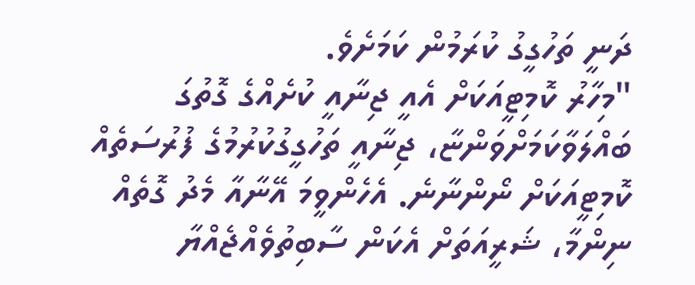ދަނީ ތަހުގީގު ކުރަމުން ކަމަށެވެ.
"މިހާރު ކޮމިޓީއަކަށް އެއީ ޖިނާއީ ކުށެއްގެ ގޮތުގަ ބައްލަވާކަމަށްވަންޏާ، ޖިނާއީ ތަހުގީގުކުރުމުގެ ފުރުސަތެއް ކޮމިޓީއަކަށް ނޯންނާނެ. އެހެންވީމަ އޭނާއާ މެދު ގޮތެއް ނިންމާ، ޝަރީއަތަށް އެކަން ސާބިތުވެއްޖެއްޔާ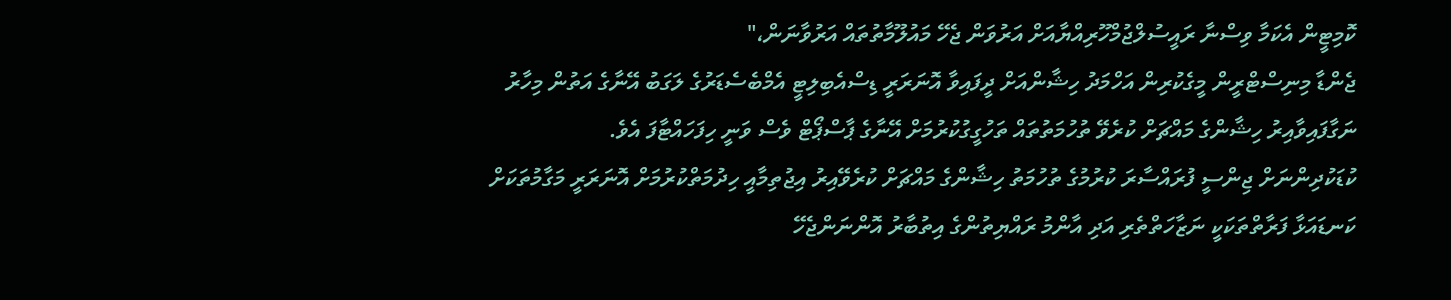ކޮމިޓީން އެކަމާ ވިސްނާ ރައީސުލްޖުމްހޫރިއްޔާއަށް އަރުވަން ޖެހޭ މައުލޫމާތުތައް އަރުވާނަން،"
ޖެންޑާ މިނިސްޓްރީން މީގެކުރިން އަހްމަދު ހިޝާންއަށް ދީފައިވާ އޮނަރަރީ ޑިސްއެބިލިޓީ އެމްބެސެޑަރުގެ ލަގަބު އޭނާގެ އަތުން މިހާރު ނަގާފައިވާއިރު ހިޝާންގެ މައްޗަށް ކުރެވޭ ތުހުމަތުތައް ތަހުގީގުކުރުމަށް އޭނާގެ ޕާސްޕޯޓް ވެސް ވަނީ ހިފަހައްޓާފަ އެވެ.
ކުޑަކުދިންނަށް ޖިންސީ ފުރައްސާރަ ކުރުމުގެ ތުހުމަތު ހިޝާންގެ މައްޗަށް ކުރެވޭއިރު އިޖުތިމާއީ ހިދުމަތްކުރުމަށް އޮނަރަރީ މަގާމުތަކަށް ކަނޑައަޅާ ފަރާތްތަކަކީ ނަޒާހަތްތެރި އަދި އާންމު ރައްޔިތުންގެ އިތުބާރު އޮންނަންޖެހޭ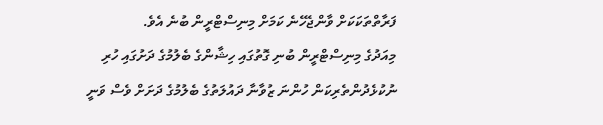ފަރާތްތަކަކަށް ވާންޖެހޭނެ ކަމަށް މިނިސްޓްރީން ބުނެ އެވެ.
މިއަދުގެ މިނިސްޓްރީން ބުނި ގޮތުގައި ހިޝާންގެ ބެލުމުގެ ދަށުގައި ހުރި ނުކުޅެދުންތެރިކަން ހުންނަ ޒުވާނާ ދައުލަތުގެ ބެލުމުގެ ދަށަށް ވެސް ވަނީ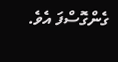ގެންގޮސްފަ އެވެ.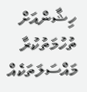ހިޝާންއަށް ތުހުމަތުކުރާ މައްސަލަތަކެއް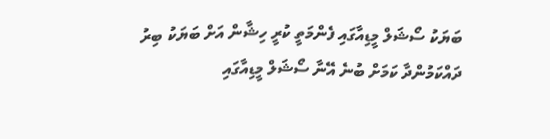ބަޔަކު ސޯޝަލް މީޑިއާގައި ފެންމަތީ ކުރީ ހިޝާން އަށް ބަޔަކު ބިރު ދައްކަމުންދާ ކަމަށް ބުނެ އޭނާ ސޯޝަލް މީޑިއާގައި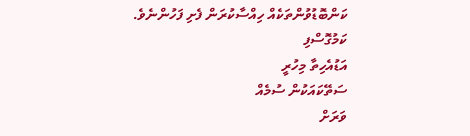ކަންބޮޑުވުންތަކެއް ހިއްސާކުރަން ފެށި ފަހުންނެވެ.
ކަމުގޮސްފި
އަޑުއެހިތާ މިހުރީ
ސަތޭކައަކުން ސުމެއް
ވަރަށް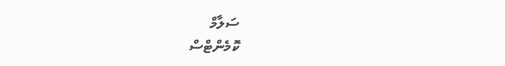ސަލާމް
ކޮމެންޓްސް